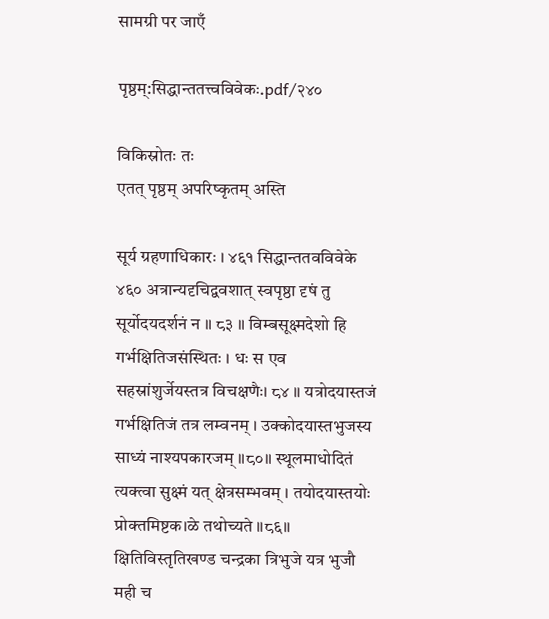सामग्री पर जाएँ

पृष्ठम्:सिद्धान्ततत्त्वविवेकः.pdf/२४०

विकिस्रोतः तः
एतत् पृष्ठम् अपरिष्कृतम् अस्ति

सूर्य ग्रहणाधिकारः । ४६१ सिद्धान्ततवविवेके ४६० अत्रान्यदृचिद्ववशात् स्वपृष्ठा दृषं तु सूर्योदयदर्शनं न ॥ ८३ ॥ विम्बसूक्ष्मदेशो हि गर्भक्षितिजसंस्थितः । धः स एव सहस्रांशुर्जेयस्तत्र विचक्षणैः। ८४ ॥ यत्रोदयास्तजं गर्भक्षितिजं तत्र लम्वनम् । उक्कोदयास्तभुजस्य साध्यं नाश्यपकारजम् ॥८०॥ स्थूलमाधोदितं त्यक्त्वा सुक्ष्मं यत् क्षेत्रसम्भवम् । तयोदयास्तयोः प्रोक्तमिष्टक।ळे तथोच्यते ॥८६॥ क्षितिविस्तृतिखण्ड चन्द्रका त्रिभुजे यत्र भुजौ मही च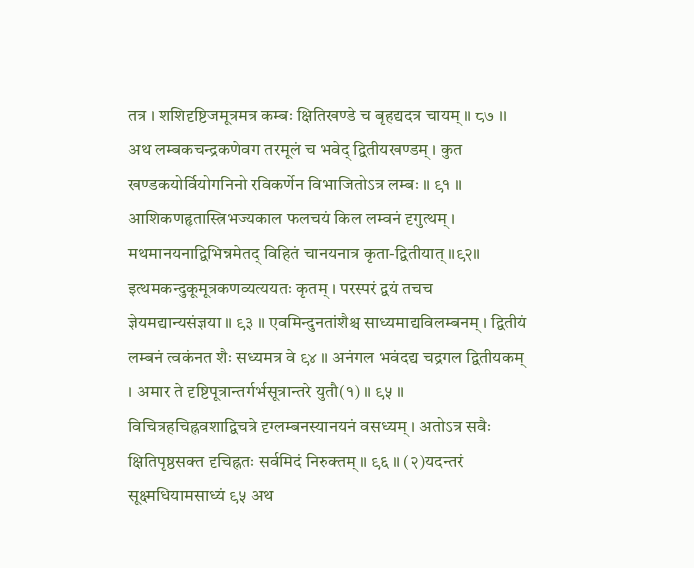तत्र । शशिदृष्टिजमूत्रमत्र कम्बः क्षितिखण्डे च बृहद्यदत्र चायम् ॥ ८७ ।। अथ लम्बकचन्द्रकणेवग तरमूलं च भवेद् द्वितीयखण्डम् । कुत खण्डकयोर्वियोगनिनो रविकर्णेन विभाजितोऽत्र लम्बः ॥ ९१ ॥ आशिकणहृतास्त्रिभज्यकाल फलचयं किल लम्वनं दृगुत्थम् । मथमानयनाद्विभिन्नमेतद् विहितं चानयनात्र कृता-द्वितीयात् ॥९२॥ इत्थमकन्दुकूमूत्रकणव्यत्ययतः कृतम् । परस्परं द्वयं तचच ज्ञेयमद्यान्यसंज्ञया ॥ ९३ ॥ एवमिन्दुनतांशैश्च साध्यमाद्यविलम्बनम् । द्वितीयं लम्बनं त्वकंनत शैः सध्यमत्र वे ९४ ॥ अनंगल भवंदद्य चद्रगल द्वितीयकम् । अमार ते दृष्टिपूत्रान्तर्गर्भसूत्रान्तरे युतौ(१) ॥ ९५ ॥ विचित्रहचिह्नवशाद्विचत्रे दृग्लम्बनस्यानयनं वसध्यम् । अतोऽत्र सवैः क्षितिपृष्ठसक्त दृचिह्नतः सर्वमिदं निरुक्तम् ॥ ९६ ॥ (२)यदन्तरं सूक्ष्मधियामसाध्यं ९५ अथ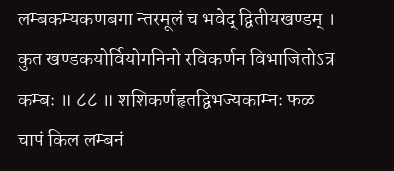लम्बकम्यकणबगा न्तरमूलं च भवेद् द्वितीयखण्डम् । कुत खण्डकयोर्वियोगनिनो रविकर्णन विभाजितोऽत्र कम्बः ॥ ८८ ॥ शशिकर्णहृतद्विभज्यकाम्नः फळ चापं किल लम्बनं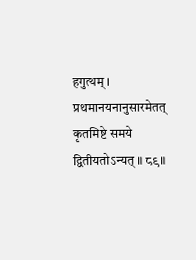हगुत्थम् । प्रथमानयनानुसारमेतत् कृतमिष्टे समये द्वितीयतोऽन्यत् ॥ ८९॥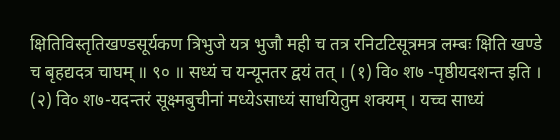क्षितिविस्तृतिखण्डसूर्यकण त्रिभुजे यत्र भुजौ मही च तत्र रनिटटिसूत्रमत्र लम्बः क्षिति खण्डे च बृहद्यदत्र चाघम् ॥ ९० ॥ सध्यं च यन्यूनतर द्वयं तत् । (१) वि० श७ -पृष्ठीयदशन्त इति । (२) वि० श७-यदन्तरं सूक्ष्मबुचीनां मध्येऽसाध्यं साधयितुम शक्यम् । यच्च साध्यं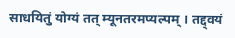साधयितुं योग्यं तत् म्यूनतरमप्यल्पम् । तद्द्वयं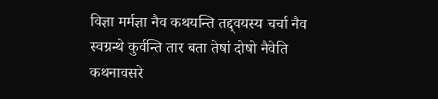विज्ञा मर्मज्ञा नैव कथयन्ति तद्द्वयस्य चर्चा नैव स्वग्रन्थे कुर्वन्ति तार बता तेषां दोषो नैवेति कथनावसरे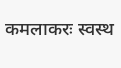कमलाकरः स्वस्थ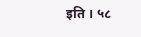इति । ५८